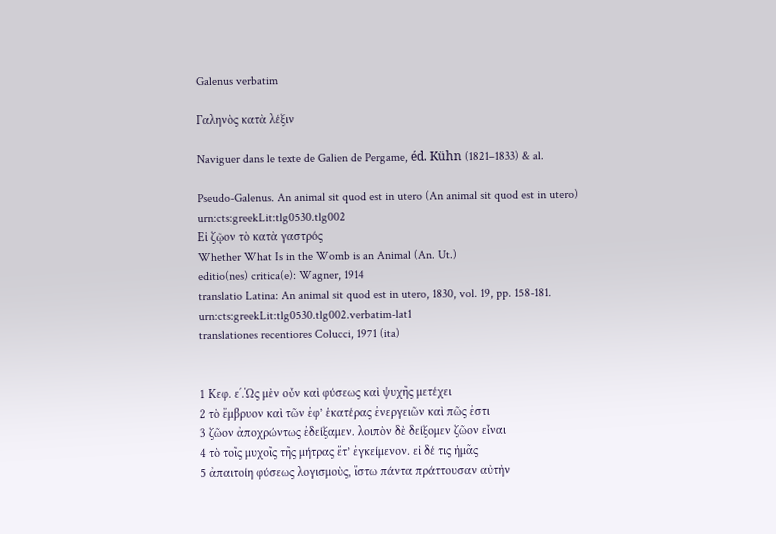Galenus verbatim

Γαληνὸς κατὰ λέξιν

Naviguer dans le texte de Galien de Pergame, éd. Kühn (1821–1833) & al.

Pseudo-Galenus. An animal sit quod est in utero (An animal sit quod est in utero)
urn:cts:greekLit:tlg0530.tlg002
Εἰ ζῷον τὸ κατὰ γαστρός
Whether What Is in the Womb is an Animal (An. Ut.)
editio(nes) critica(e): Wagner, 1914
translatio Latina: An animal sit quod est in utero, 1830, vol. 19, pp. 158-181. urn:cts:greekLit:tlg0530.tlg002.verbatim-lat1
translationes recentiores Colucci, 1971 (ita)


1 Κεφ. εʹ.Ὡς μὲν οὖν καὶ φύσεως καὶ ψυχῆς μετέχει
2 τὸ ἔμβρυον καὶ τῶν ἐφ’ ἑκατέρας ἐνεργειῶν καὶ πῶς ἐστι
3 ζῶον ἀποχρώντως ἐδείξαμεν. λοιπὸν δὲ δείξομεν ζῶον εἶναι
4 τὸ τοῖς μυχοῖς τῆς μήτρας ἔτ’ ἐγκείμενον. εἰ δέ τις ἡμᾶς
5 ἀπαιτοίη φύσεως λογισμοὺς, ἴστω πάντα πράττουσαν αὐτὴν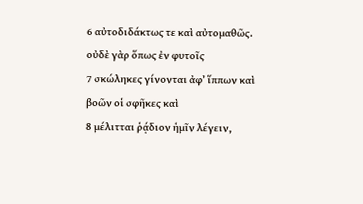6 αὐτοδιδάκτως τε καὶ αὐτομαθῶς. οὐδὲ γὰρ ὅπως ἐν φυτοῖς
7 σκώληκες γίνονται ἀφ’ ἵππων καὶ βοῶν οἱ σφῆκες καὶ
8 μέλιτται ῥᾴδιον ἡμῖν λέγειν,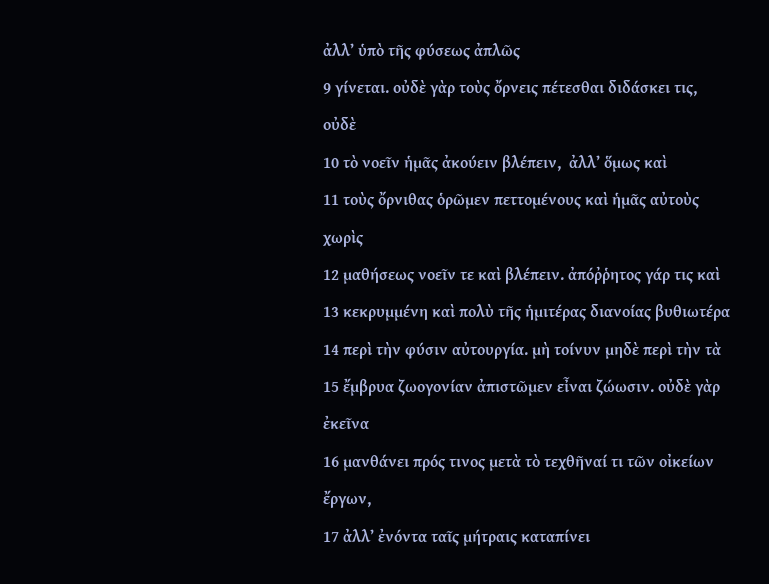ἀλλ’ ὑπὸ τῆς φύσεως ἀπλῶς
9 γίνεται. οὐδὲ γὰρ τοὺς ὄρνεις πέτεσθαι διδάσκει τις, οὐδὲ
10 τὸ νοεῖν ἡμᾶς ἀκούειν βλέπειν,  ἀλλ’ ὅμως καὶ
11 τοὺς ὄρνιθας ὁρῶμεν πεττομένους καὶ ἡμᾶς αὐτοὺς χωρὶς
12 μαθήσεως νοεῖν τε καὶ βλέπειν. ἀπόῤῥητος γάρ τις καὶ
13 κεκρυμμένη καὶ πολὺ τῆς ἡμιτέρας διανοίας βυθιωτέρα
14 περὶ τὴν φύσιν αὐτουργία. μὴ τοίνυν μηδὲ περὶ τὴν τὰ
15 ἔμβρυα ζωογονίαν ἀπιστῶμεν εἶναι ζώωσιν. οὐδὲ γὰρ ἐκεῖνα
16 μανθάνει πρός τινος μετὰ τὸ τεχθῆναί τι τῶν οἰκείων ἔργων,
17 ἀλλ’ ἐνόντα ταῖς μήτραις καταπίνει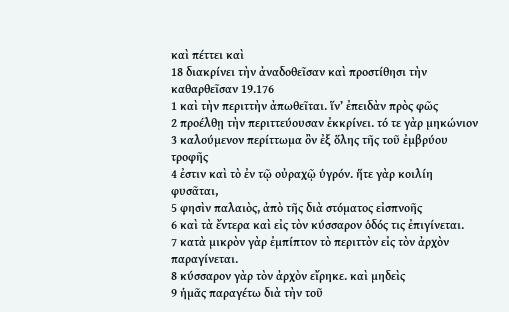καὶ πέττει καὶ
18 διακρίνει τὴν ἀναδοθεῖσαν καὶ προστίθησι τὴν καθαρθεῖσαν 19.176
1 καὶ τὴν περιττὴν ἀπωθεῖται. ἵν’ ἐπειδὰν πρὸς φῶς
2 προέλθῃ τὴν περιττεύουσαν ἐκκρίνει. τό τε γὰρ μηκώνιον
3 καλούμενον περίττωμα ὂν ἐξ ὅλης τῆς τοῦ ἐμβρύου τροφῆς
4 ἐστιν καὶ τὸ ἐν τῷ οὐραχῷ ὑγρόν. ἥτε γὰρ κοιλίη φυσᾶται,
5 φησὶν παλαιὸς, ἀπὸ τῆς διὰ στόματος εἰσπνοῆς
6 καὶ τὰ ἔντερα καὶ εἰς τὸν κύσσαρον ὁδός τις ἐπιγίνεται.
7 κατὰ μικρὸν γὰρ ἐμπίπτον τὸ περιττὸν εἰς τὸν ἀρχὸν παραγίνεται.
8 κύσσαρον γὰρ τὸν ἀρχὸν εἴρηκε. καὶ μηδεὶς
9 ἡμᾶς παραγέτω διὰ τὴν τοῦ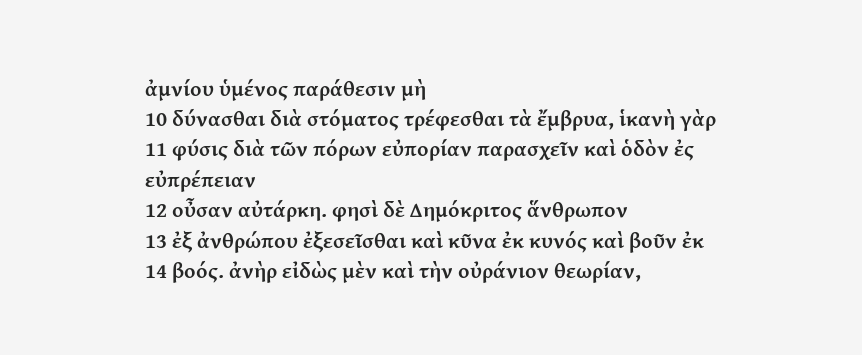ἀμνίου ὑμένος παράθεσιν μὴ
10 δύνασθαι διὰ στόματος τρέφεσθαι τὰ ἔμβρυα, ἱκανὴ γὰρ
11 φύσις διὰ τῶν πόρων εὐπορίαν παρασχεῖν καὶ ὁδὸν ἐς εὐπρέπειαν
12 οὖσαν αὐτάρκη. φησὶ δὲ Δημόκριτος ἅνθρωπον
13 ἐξ ἀνθρώπου ἐξεσεῖσθαι καὶ κῦνα ἐκ κυνός καὶ βοῦν ἐκ
14 βοός. ἀνὴρ εἰδὼς μὲν καὶ τὴν οὐράνιον θεωρίαν,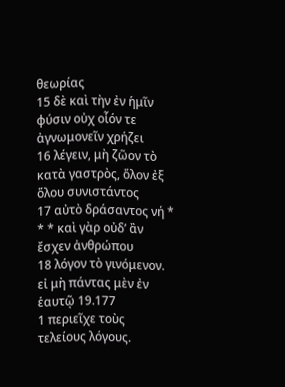θεωρίας
15 δὲ καὶ τὴν ἐν ἡμῖν φύσιν οὐχ οἷόν τε ἀγνωμονεῖν χρήζει
16 λέγειν, μὴ ζῶον τὸ κατὰ γαστρὸς, ὅλον ἐξ ὅλου συνιστάντος
17 αὐτὸ δράσαντος νή * * * καὶ γὰρ οὐδ’ ἂν ἔσχεν ἀνθρώπου
18 λόγον τὸ γινόμενον. εἰ μὴ πάντας μὲν ἐν ἑαυτῷ 19.177
1 περιεῖχε τοὺς τελείους λόγους.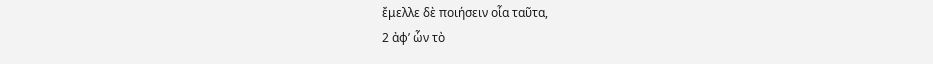ἔμελλε δὲ ποιήσειν οἷα ταῦτα,
2 ἀφ’ ὧν τὸ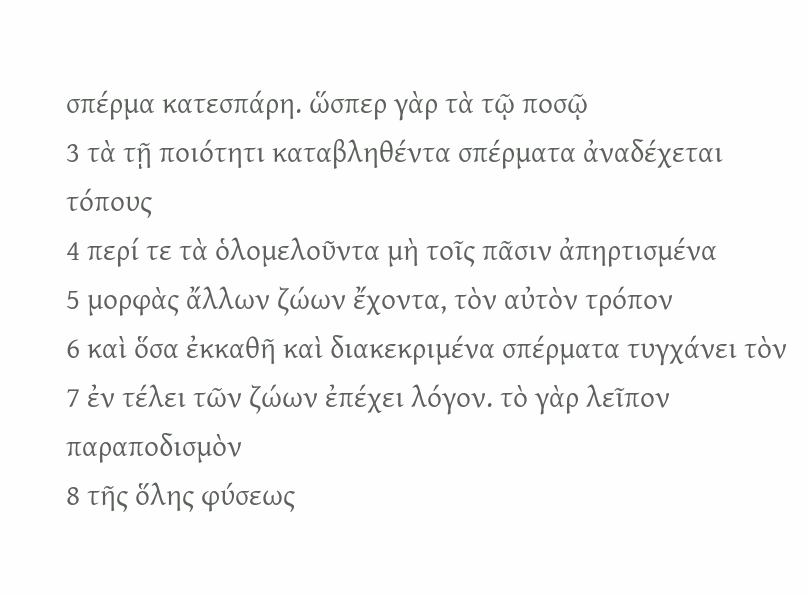σπέρμα κατεσπάρη. ὥσπερ γὰρ τὰ τῷ ποσῷ
3 τὰ τῇ ποιότητι καταβληθέντα σπέρματα ἀναδέχεται τόπους
4 περί τε τὰ ὁλομελοῦντα μὴ τοῖς πᾶσιν ἀπηρτισμένα
5 μορφὰς ἄλλων ζώων ἔχοντα, τὸν αὐτὸν τρόπον
6 καὶ ὅσα ἐκκαθῆ καὶ διακεκριμένα σπέρματα τυγχάνει τὸν
7 ἐν τέλει τῶν ζώων ἐπέχει λόγον. τὸ γὰρ λεῖπον παραποδισμὸν
8 τῆς ὅλης φύσεως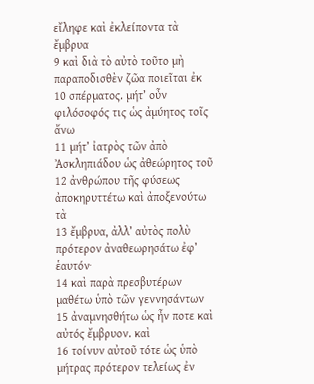εἴληφε καὶ ἐκλείποντα τὰ ἔμβρυα
9 καὶ διὰ τὸ αὐτὸ τοῦτο μὴ παραποδισθὲν ζῶα ποιεῖται ἐκ
10 σπέρματος. μήτ’ οὖν φιλόσοφός τις ὡς ἀμύητος τοῖς ἄνω
11 μήτ’ ἰατρὸς τῶν ἀπὸ Ἀσκληπιάδου ὡς ἀθεώρητος τοῦ
12 ἀνθρώπου τῆς φύσεως ἀποκηρυττέτω καὶ ἀποξενούτω τὰ
13 ἔμβρυα, ἀλλ’ αὐτὸς πολὺ πρότερον ἀναθεωρησάτω ἐφ’ ἑαυτόν·
14 καὶ παρὰ πρεσβυτέρων μαθέτω ὑπὸ τῶν γεννησάντων
15 ἀναμνησθήτω ὡς ἦν ποτε καὶ αὐτός ἔμβρυον. καὶ
16 τοίνυν αὐτοῦ τότε ὡς ὑπὸ μήτρας πρότερον τελείως ἐν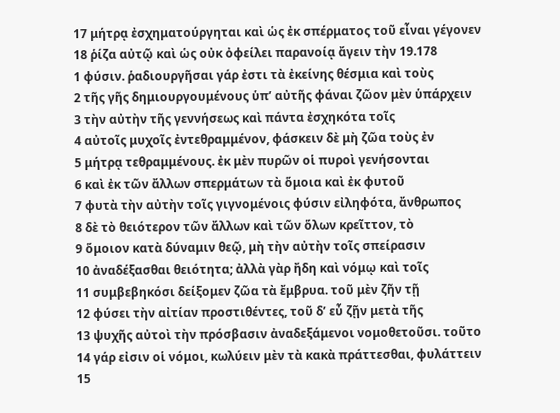17 μήτρᾳ ἐσχηματούργηται καὶ ὡς ἐκ σπέρματος τοῦ εἶναι γέγονεν
18 ῥίζα αὐτῷ καὶ ὡς οὐκ ὀφείλει παρανοίᾳ ἄγειν τὴν 19.178
1 φύσιν. ῥαδιουργῆσαι γάρ ἐστι τὰ ἐκείνης θέσμια καὶ τοὺς
2 τῆς γῆς δημιουργουμένους ὑπ’ αὐτῆς φάναι ζῶον μὲν ὑπάρχειν
3 τὴν αὐτὴν τῆς γεννήσεως καὶ πάντα ἐσχηκότα τοῖς
4 αὐτοῖς μυχοῖς ἐντεθραμμένον, φάσκειν δὲ μὴ ζῶα τοὺς ἐν
5 μήτρᾳ τεθραμμένους. ἐκ μὲν πυρῶν οἱ πυροὶ γενήσονται
6 καὶ ἐκ τῶν ἄλλων σπερμάτων τὰ ὅμοια καὶ ἐκ φυτοῦ
7 φυτὰ τὴν αὐτὴν τοῖς γιγνομένοις φύσιν εἰληφότα, ἄνθρωπος
8 δὲ τὸ θειότερον τῶν ἄλλων καὶ τῶν ὅλων κρεῖττον, τὸ
9 ὅμοιον κατὰ δύναμιν θεῷ, μὴ τὴν αὐτὴν τοῖς σπείρασιν
10 ἀναδέξασθαι θειότητα; ἀλλὰ γὰρ ἤδη καὶ νόμῳ καὶ τοῖς
11 συμβεβηκόσι δείξομεν ζῶα τὰ ἔμβρυα. τοῦ μὲν ζῆν τῇ
12 φύσει τὴν αἰτίαν προστιθέντες, τοῦ δ’ εὖ ζῇν μετὰ τῆς
13 ψυχῆς αὐτοὶ τὴν πρόσβασιν ἀναδεξάμενοι νομοθετοῦσι. τοῦτο
14 γάρ εἰσιν οἱ νόμοι, κωλύειν μὲν τὰ κακὰ πράττεσθαι, φυλάττειν
15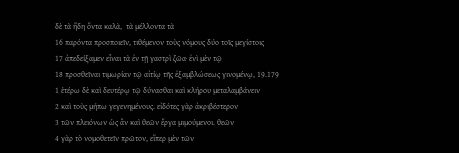δὲ τὰ ἤδη ὄντα καλὰ,  τὰ μέλλοντα τὰ
16 παρόντα προσποιεῖν, τιθέμενον τοὺς νόμους δύο τοῖς μεγίστοις
17 ἀπεδείξαμεν εἶναι τὰ ἐν τῇ γαστρὶ ζῶα· ἐνὶ μὲν τῷ
18 προσθεῖναι τιμωρίαν τῷ αἰτίῳ τῆς ἐξαμβλώσεως γινομένῳ, 19.179
1 ἑτέρω δὲ καὶ δευτέρῳ τῷ δύνασθαι καὶ κλήρου μεταλαμβάνειν
2 καὶ τοὺς μήπω γεγενημένους. εἰδότες γὰρ ἀκριβέστερον
3 τῶν πλειόνων ὡς ἂν καὶ θεῶν ἔργα μιμούμενοι. θεῶν
4 γὰρ τὸ νομοθετεῖν πρῶτον, εἴπερ μὲν τῶν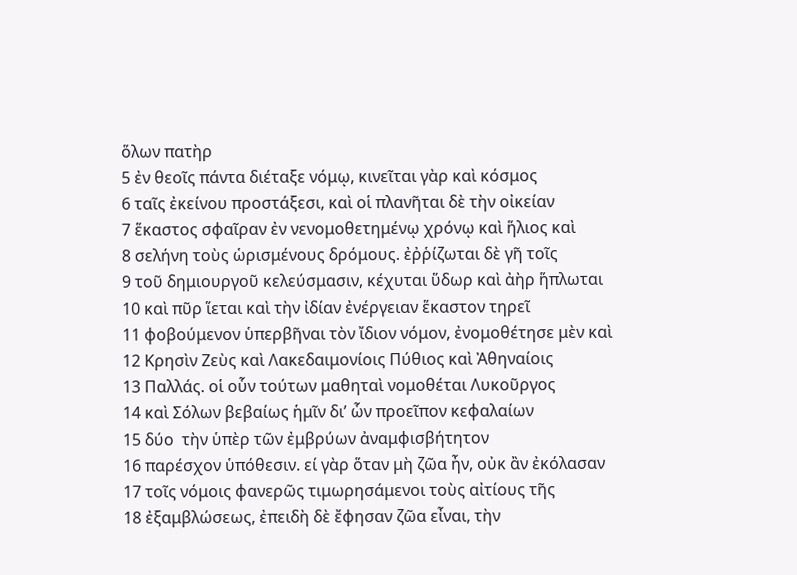ὅλων πατὴρ
5 ἐν θεοῖς πάντα διέταξε νόμῳ, κινεῖται γὰρ καὶ κόσμος
6 ταῖς ἐκείνου προστάξεσι, καὶ οἱ πλανῆται δὲ τὴν οἰκείαν
7 ἕκαστος σφαῖραν ἐν νενομοθετημένῳ χρόνῳ καὶ ἥλιος καὶ
8 σελήνη τοὺς ὡρισμένους δρόμους. ἐῤῥίζωται δὲ γῆ τοῖς
9 τοῦ δημιουργοῦ κελεύσμασιν, κέχυται ὕδωρ καὶ ἀὴρ ἥπλωται
10 καὶ πῦρ ἵεται καὶ τὴν ἰδίαν ἐνέργειαν ἕκαστον τηρεῖ
11 φοβούμενον ὑπερβῆναι τὸν ἴδιον νόμον, ἐνομοθέτησε μὲν καὶ
12 Κρησὶν Ζεὺς καὶ Λακεδαιμονίοις Πύθιος καὶ Ἀθηναίοις
13 Παλλάς. οἱ οὗν τούτων μαθηταὶ νομοθέται Λυκοῦργος
14 καὶ Σόλων βεβαίως ἡμῖν δι’ ὧν προεῖπον κεφαλαίων
15 δύο  τὴν ὑπὲρ τῶν ἐμβρύων ἀναμφισβήτητον
16 παρέσχον ὑπόθεσιν. εί γὰρ ὅταν μὴ ζῶα ἦν, οὐκ ἂν ἐκόλασαν
17 τοῖς νόμοις φανερῶς τιμωρησάμενοι τοὺς αἰτίους τῆς
18 ἐξαμβλώσεως, ἐπειδὴ δὲ ἔφησαν ζῶα εἶναι, τὴν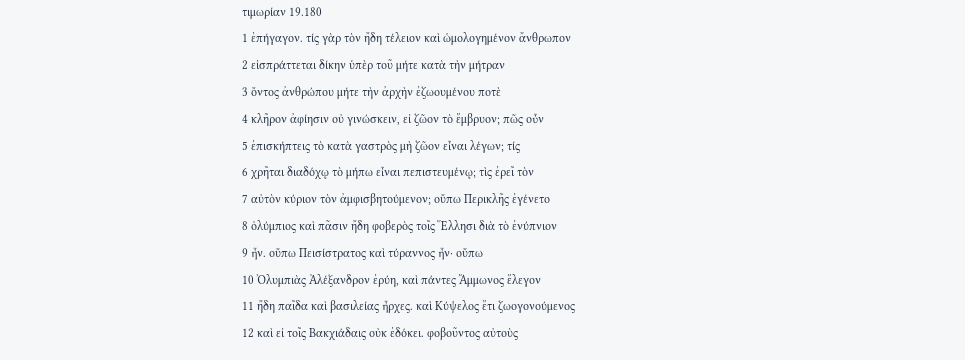τιμωρίαν 19.180
1 ἐπήγαγον. τίς γὰρ τὸν ἤδη τέλειον καὶ ὡμολογημένον ἄνθρωπον
2 εἰσπράττεται δίκην ὑπὲρ τοῦ μήτε κατὰ τὴν μήτραν
3 ὄντος ἀνθρώπου μήτε τὴν ἀρχὴν ἐζωουμένου ποτὲ
4 κλῆρον ἀφίησιν οὐ γινώσκειν, εἰ ζῶον τὸ ἔμβρυον; πῶς οὖν
5 ἐπισκήπτεις τὸ κατὰ γαστρὸς μὴ ζῶον εἶναι λέγων; τίς
6 χρῆται διαδόχῳ τὸ μήπω εἶναι πεπιστευμένῳ; τὶς ἐρεῖ τὸν
7 αὐτὸν κύριον τὸν ἀμφισβητούμενον; οὔπω Περικλῆς ἐγένετο
8 ὀλύμπιος καὶ πᾶσιν ἤδη φοβερὸς τοῖς Ἕλλησι διὰ τὸ ἐνύπνιον
9 ἦν. οὔπω Πεισίστρατος καὶ τύραννος ἦν· οὔπω
10 Ὀλυμπιὰς Ἀλέξανδρον ἐρύη, καὶ πάντες Ἄμμωνος ἔλεγον
11 ἤδη παῖδα καὶ βασιλείας ἦρχες. καὶ Κύψελος ἔτι ζωογονούμενος
12 καὶ εἰ τοῖς Βακχιάδαις οὐκ ἐδόκει. φοβοῦντος αὐτοὺς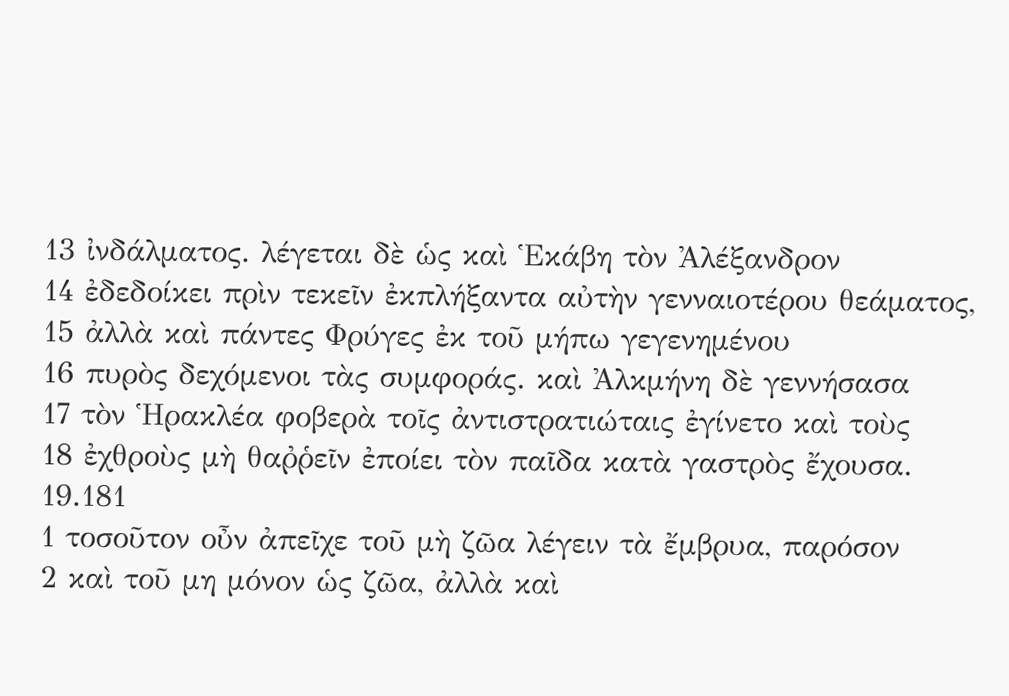13 ἰνδάλματος. λέγεται δὲ ὡς καὶ Ἑκάβη τὸν Ἀλέξανδρον
14 ἐδεδοίκει πρὶν τεκεῖν ἐκπλήξαντα αὐτὴν γενναιοτέρου θεάματος,
15 ἀλλὰ καὶ πάντες Φρύγες ἐκ τοῦ μήπω γεγενημένου
16 πυρὸς δεχόμενοι τὰς συμφοράς. καὶ Ἀλκμήνη δὲ γεννήσασα
17 τὸν Ἡρακλέα φοβερὰ τοῖς ἀντιστρατιώταις ἐγίνετο καὶ τοὺς
18 ἐχθροὺς μὴ θαῤῥεῖν ἐποίει τὸν παῖδα κατὰ γαστρὸς ἔχουσα. 19.181
1 τοσοῦτον οὖν ἀπεῖχε τοῦ μὴ ζῶα λέγειν τὰ ἔμβρυα, παρόσον
2 καὶ τοῦ μη μόνον ὡς ζῶα, ἀλλὰ καὶ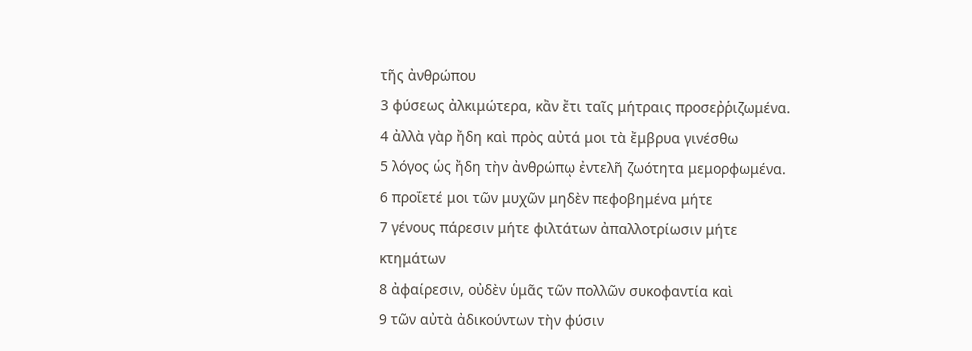τῆς ἀνθρώπου
3 φύσεως ἀλκιμώτερα, κἂν ἔτι ταῖς μήτραις προσεῤῥιζωμένα.
4 ἀλλὰ γὰρ ἤδη καὶ πρὸς αὐτά μοι τὰ ἔμβρυα γινέσθω
5 λόγος ὡς ἤδη τὴν ἀνθρώπῳ ἐντελῆ ζωότητα μεμορφωμένα.
6 προΐετέ μοι τῶν μυχῶν μηδὲν πεφοβημένα μήτε
7 γένους πάρεσιν μήτε φιλτάτων ἀπαλλοτρίωσιν μήτε κτημάτων
8 ἀφαίρεσιν, οὐδὲν ὑμᾶς τῶν πολλῶν συκοφαντία καὶ
9 τῶν αὐτὰ ἀδικούντων τὴν φύσιν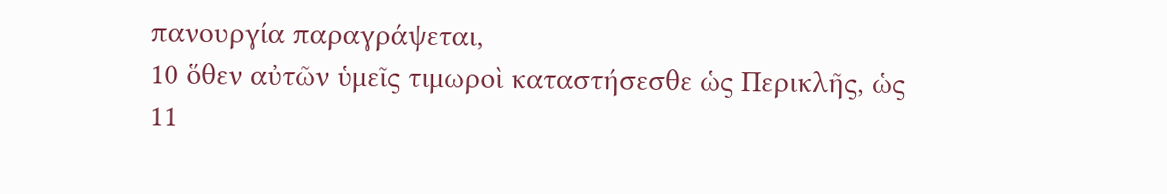πανουργία παραγράψεται,
10 ὅθεν αὐτῶν ὑμεῖς τιμωροὶ καταστήσεσθε ὡς Περικλῆς, ὡς
11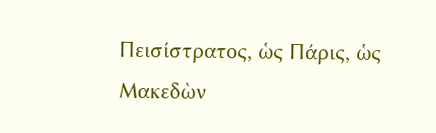Πεισίστρατος, ὡς Πάρις, ὡς Μακεδὼν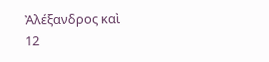Ἀλέξανδρος καὶ
12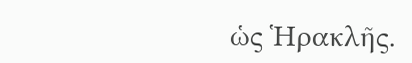ὡς Ἡρακλῆς.